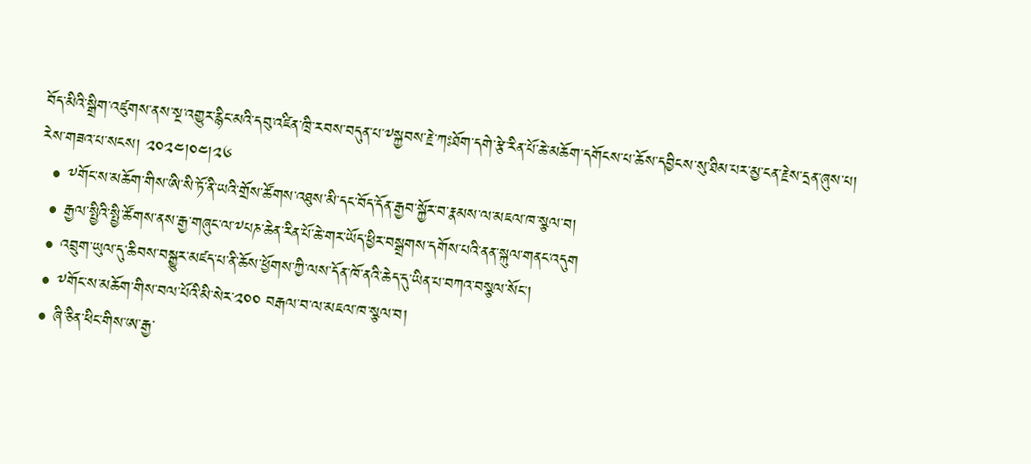བོད་མིའི་སྒྲིག་འཛུགས་ནས་སྔ་འགྱུར་རྙིང་མའི་དབུ་འཛིན་ཁྲི་རབས་བདུན་པ་༸སྐྱབས་རྗེ་ཀཿཐོག་དགེ་རྩེ་རིན་པོ་ཆེ་མཆོག་དགོངས་པ་ཆོས་དབྱིངས་སུ་ཐིམ་པར་མྱ་ངན་རྗེས་དྲན་ཞུས་པ།
རེས་གཟའ་པ་སངས། ༢༠༢༤།༠༤།༢༦
  • ༸གོང་ས་མཆོག་གིས་ཨི་སི་ཏོ་ནི་ཡའི་གྲོས་ཚོགས་འཐུས་མི་དང་བོད་དོན་རྒྱབ་སྐྱོར་བ་རྣམས་ལ་མཇལ་ཁ་སྩལ་བ།
  • རྒྱལ་སྤྱིའི་སྤྱི་ཚོགས་ནས་རྒྱ་གཞུང་ལ་༸པཎ་ཆེན་རིན་པོ་ཆེ་གར་ཡོད་ཕྱིར་བསྒྲགས་དགོས་པའི་ནན་སྐུལ་གནང་འདུག
  • འབྲུག་ཡུལ་དུ་ཆིབས་བསྒྱུར་མཛད་པ་ནི་ཆོས་ཕྱོགས་ཀྱི་ལས་དོན་ཁོ་ནའི་ཆེད་དུ་ཡིན་པ་བཀའ་བསྩལ་སོང་།
  • ༸གོང་ས་མཆོག་གིས་བལ་པོའི་མི་སེར་༢༠༠ བརྒལ་བ་ལ་མཇལ་ཁ་སྩལ་བ།
  • ཞི་ཅིན་ཕིང་གིས་ཨ་རྒྱ་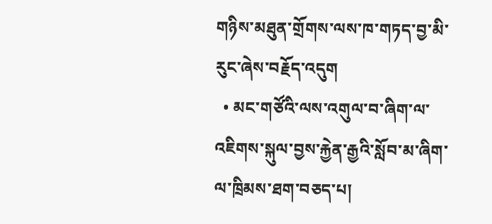གཉིས་མཐུན་གྲོགས་ལས་ཁ་གཏད་བྱ་མི་རུང་ཞེས་བརྗོད་འདུག
  • མང་གཙོའི་ལས་འགུལ་བ་ཞིག་ལ་འཇིགས་སྐུལ་བྱས་རྐྱེན་རྒྱའི་སློབ་མ་ཞིག་ལ་ཁྲིམས་ཐག་བཅད་པ།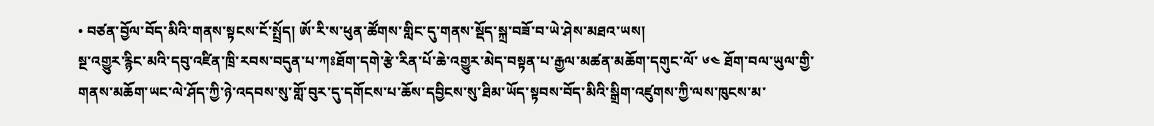• བཙན་བྱོལ་བོད་མིའི་གནས་སྟངས་ངོ་སྤྲོད། ཨོ་རི་ས་ཕུན་ཚོགས་གླིང་དུ་གནས་སྡོད་སྐྲ་བཟོ་བ་ཡེ་ཤེས་མཐའ་ཡས།
སྔ་འགྱུར་རྙིང་མའི་དབུ་འཛིན་ཁྲི་རབས་བདུན་པ་ཀཿཐོག་དགེ་རྩེ་རིན་པོ་ཆེ་འགྱུར་མེད་བསྟན་པ་རྒྱལ་མཚན་མཆོག་དགུང་ལོ་ ༦༤ ཐོག་བལ་ཡུལ་གྱི་གནས་མཆོག་ཡང་ལེ་ཤོད་ཀྱི་ཉེ་འདབས་སུ་གློ་བུར་དུ་དགོངས་པ་ཆོས་དབྱིངས་སུ་ཐིམ་ཡོད་སྟབས་བོད་མིའི་སྒྲིག་འཛུགས་ཀྱི་ལས་ཁུངས་མ་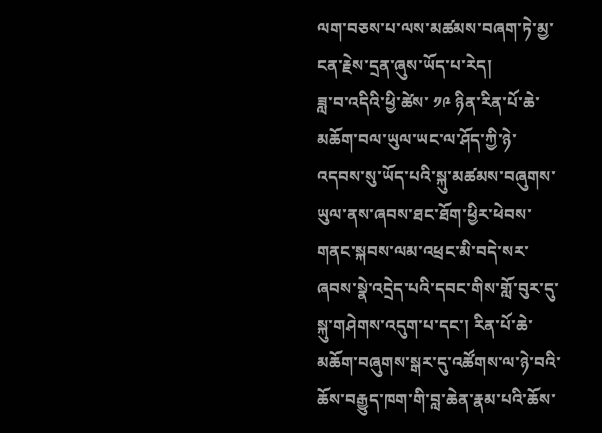ལག་བཅས་པ་ལས་མཚམས་བཞག་ཏེ་མྱ་ངན་རྗེས་དྲན་ཞུས་ཡོད་པ་རེད།
ཟླ་བ་འདིའི་ཕྱི་ཚེས་ ༡༩ ཉིན་རིན་པོ་ཆེ་མཆོག་བལ་ཡུལ་ཡང་ལ་ཤོད་ཀྱི་ཉེ་འདབས་སུ་ཡོད་པའི་སྐུ་མཚམས་བཞུགས་ཡུལ་ནས་ཞབས་ཐང་ཐོག་ཕྱིར་ཕེབས་གནང་སྐབས་ལམ་འཕྲང་མི་བདེ་སར་ཞབས་སྣེ་འདྲེད་པའི་དབང་གིས་གློ་བུར་དུ་སྐུ་གཤེགས་འདུག་པ་དང་། རིན་པོ་ཆེ་མཆོག་བཞུགས་སྒར་དུ་འཚོགས་ལ་ཉེ་བའི་ཆོས་བརྒྱུད་ཁག་གི་བླ་ཆེན་རྣམ་པའི་ཆོས་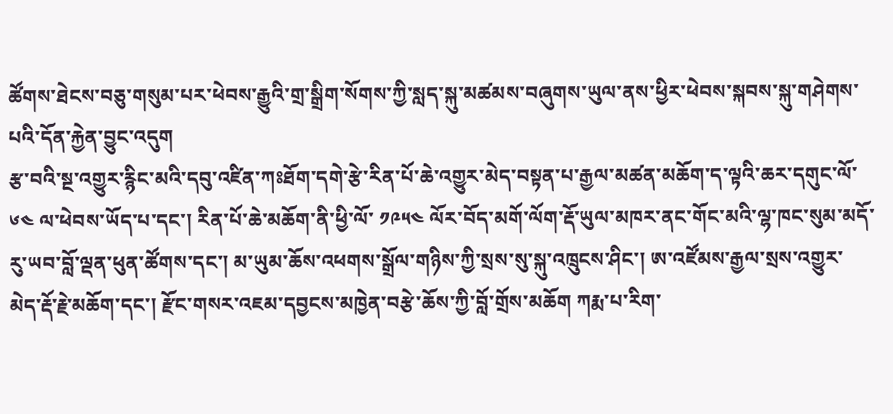ཚོགས་ཐེངས་བཅུ་གསུམ་པར་ཕེབས་རྒྱུའི་གྲ་སྒྲིག་སོགས་ཀྱི་སླད་སྐུ་མཚམས་བཞུགས་ཡུལ་ནས་ཕྱིར་ཕེབས་སྐབས་སྐུ་གཤེགས་པའི་དོན་རྐྱེན་བྱུང་འདུག
རྩ་བའི་སྔ་འགྱུར་རྙིང་མའི་དབུ་འཛིན་ཀཿཐོག་དགེ་རྩེ་རིན་པོ་ཆེ་འགྱུར་མེད་བསྟན་པ་རྒྱལ་མཚན་མཆོག་ད་ལྟའི་ཆར་དགུང་ལོ་ ༦༤ ལ་ཕེབས་ཡོད་པ་དང་། རིན་པོ་ཆེ་མཆོག་ནི་ཕྱི་ལོ་ ༡༩༥༤ ལོར་བོད་མགོ་ལོག་རྡོ་ཡུལ་མཁར་ནང་གོང་མའི་ལྷ་ཁང་སུམ་མདོ་རུ་ཡབ་བློ་ལྡན་ཕུན་ཚོགས་དང་། མ་ཡུམ་ཆོས་འཕགས་སྒྲོལ་གཉིས་ཀྱི་སྲས་སུ་སྐུ་འཁྲུངས་ཤིང་། ཨ་འཛོམས་རྒྱལ་སྲས་འགྱུར་མེད་རྡོ་རྗེ་མཆོག་དང་། རྫོང་གསར་འཇམ་དབྱངས་མཁྱེན་བརྩེ་ཆོས་ཀྱི་བློ་གྲོས་མཆོག ཀརྨ་པ་རིག་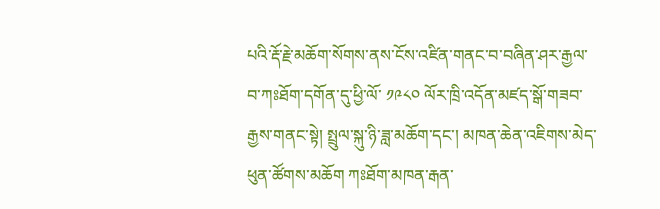པའི་རྡོ་རྗེ་མཆོག་སོགས་ནས་ངོས་འཛིན་གནང་བ་བཞིན་ཤར་རྒྱལ་བ་ཀཿཐོག་དགོན་དུ་ཕྱི་ལོ་ ༡༩༨༠ ལོར་ཁྲི་འདོན་མཛད་སྒོ་གཟབ་རྒྱས་གནང་སྟེ། སྤྲུལ་སྐུ་ཉི་ཟླ་མཆོག་དང་། མཁན་ཆེན་འཇིགས་མེད་ཕུན་ཚོགས་མཆོག ཀཿཐོག་མཁན་རྒན་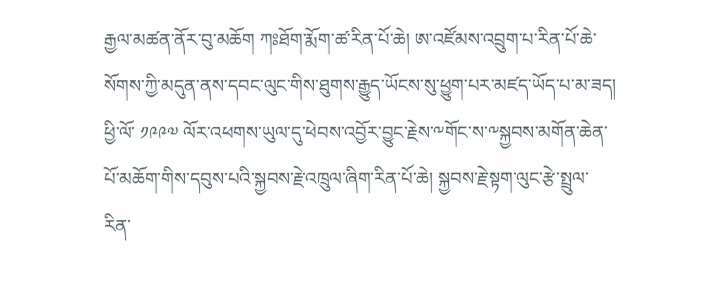རྒྱལ་མཚན་ནོར་བུ་མཆོག ཀཿཐོག་རྨོག་ཚ་རིན་པོ་ཆེ། ཨ་འཛོམས་འབྲུག་པ་རིན་པོ་ཆེ་སོགས་ཀྱི་མདུན་ནས་དབང་ལུང་གིས་ཐུགས་རྒྱུད་ཡོངས་སུ་ཕྱུག་པར་མཛད་ཡོད་པ་མ་ཟད། ཕྱི་ལོ་ ༡༩༩༧ ལོར་འཕགས་ཡུལ་དུ་ཕེབས་འབྱོར་བྱུང་རྗེས་༸གོང་ས་༸སྐྱབས་མགོན་ཆེན་པོ་མཆོག་གིས་དབུས་པའི་སྐྱབས་རྗེ་འཁྲུལ་ཞིག་རིན་པོ་ཆེ། སྐྱབས་རྗེ་སྟག་ལུང་རྩེ་སྤྲུལ་རིན་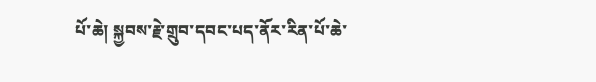པོ་ཆེ། སྐྱབས་རྗེ་གྲུབ་དབང་པད་ནོར་རིན་པོ་ཆེ་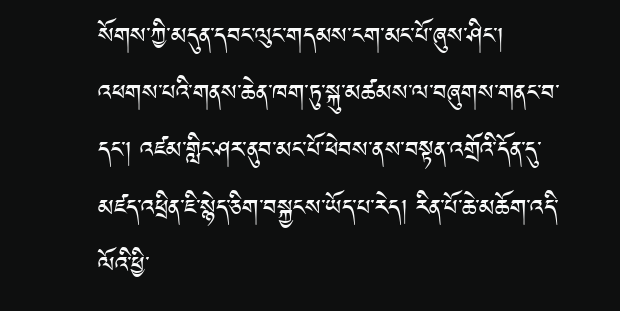སོགས་ཀྱི་མདུན་དབང་ལུང་གདམས་ངག་མང་པོ་ཞུས་ཤིང་། འཕགས་པའི་གནས་ཆེན་ཁག་ཏུ་སྐུ་མཚམས་ལ་བཞུགས་གནང་བ་དང་། འཛམ་གླིང་ཤར་ནུབ་མང་པོ་ཕེབས་ནས་བསྟན་འགྲོའི་དོན་དུ་མཛད་འཕྲིན་ཇི་སྙེད་ཅིག་བསྐྱངས་ཡོད་པ་རེད། རིན་པོ་ཆེ་མཆོག་འདི་ལོའི་ཕྱི་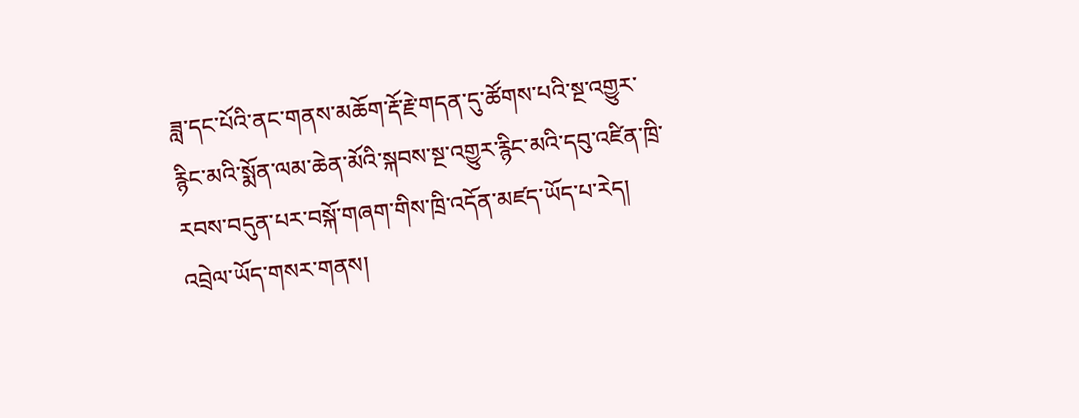ཟླ་དང་པོའི་ནང་གནས་མཆོག་རྡོ་རྗེ་གདན་དུ་ཚོགས་པའི་སྔ་འགྱུར་རྙིང་མའི་སྨོན་ལམ་ཆེན་མོའི་སྐབས་སྔ་འགྱུར་རྙིང་མའི་དབུ་འཛིན་ཁྲི་རབས་བདུན་པར་བསྐོ་གཞག་གིས་ཁྲི་འདོན་མཛད་ཡོད་པ་རེད།
འབྲེལ་ཡོད་གསར་གནས།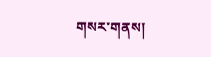གསར་གནས།